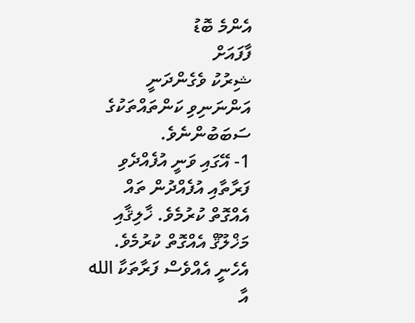އެންމެ ބޮޑު
ފާފައަށް
ޝިރުކު ވެގެންދަނީ
އަންނަނިވި ކަންތައްތަކުގެ
ސަބަބުންނެވެ.
1- އޭގައި ވަނީ އުފެއްދެވި ފަރާތާއި އުފެއްދުން ތައް އެއްގޮތް ކުރުމެވެ. ޚާލިޤާއި މަޚްލޫޤް އެއްގޮތް ކުރުމެވެ. އެހެނީ އެއްވެސް ފަރާތަކާ الله އާ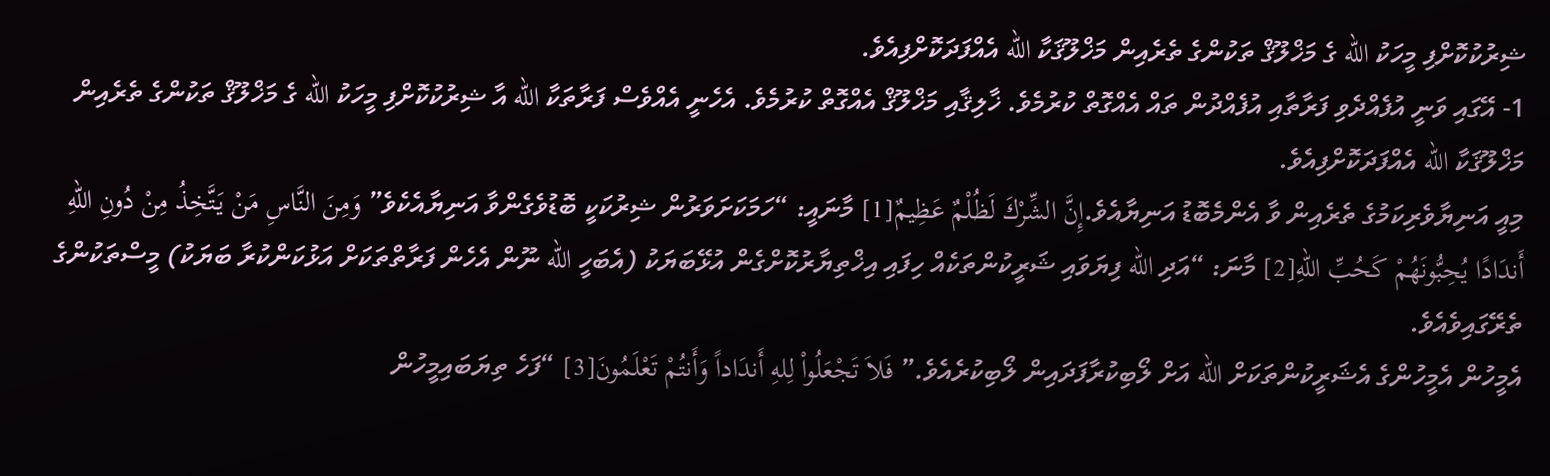ޝިރުކުކޮށްފި މީހަކު الله ގެ މަޚްލޫޤް ތަކުންގެ ތެރެއިން މަޚްލޫޤަކާ الله އެއްފަދަކޮށްފިއެވެ.
1- އޭގައި ވަނީ އުފެއްދެވި ފަރާތާއި އުފެއްދުން ތައް އެއްގޮތް ކުރުމެވެ. ޚާލިޤާއި މަޚްލޫޤް އެއްގޮތް ކުރުމެވެ. އެހެނީ އެއްވެސް ފަރާތަކާ الله އާ ޝިރުކުކޮށްފި މީހަކު الله ގެ މަޚްލޫޤް ތަކުންގެ ތެރެއިން މަޚްލޫޤަކާ الله އެއްފަދަކޮށްފިއެވެ.
މިއީ އަނިޔާވެރިކަމުގެ ތެރެއިން ވާ އެންމެބޮޑު އަނިޔާއެވެ.إِنَّ الشِّرْكَ لَظُلْمٌ عَظِيمٌ[1] މާނައީ: “ހަމަކަށަވަރުން ޝިރުކަކީ ބޮޑުވެގެންވާ އަނިޔާއެކެވެ” وَمِنَ النَّاسِ مَنْ يَتَّخِذُ مِنْ دُونِ اللهِ أَندَادًا يُحِبُّونَهُمْ كَحُبِّ اللهِ[2] މާނަ: “އަދި الله ފިޔަވައި ޝަރީކުންތަކެއް ހިފައި އިޚްތިޔާރުކޮށްގެން އުޅޭބަޔަކު (އެބަހީ الله ނޫން އެހެން ފަރާތްތަކަށް އަޅުކަންކުރާ ބަޔަކު) މީސްތަކުންގެ ތެރޭގައިވެއެވެ.
އެމީހުން އެމީހުންގެ އެޝަރީކުންތަކަށް الله އަށް ލޯބިކުރާފަދައިން ލޯބިކުރެއެވެ.” فَلاَ تَجْعَلُواْ لِلهِ أَندَاداً وَأَنتُمْ تَعْلَمُونَ[3] “ފަހެ ތިޔަބައިމީހުން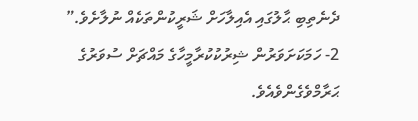ދެނެތިބި ޙާލުގައި އެއިލާހަށް ޝަރީކުންތަކެއް ނުލާށެވެ.”
2- ހަމަކަށަވަރުން ޝިރުކުކުރާމީހާގެ މައްޗަށް ސުވަރުގެ ޙަރާމްވެގެންވެއެވެ.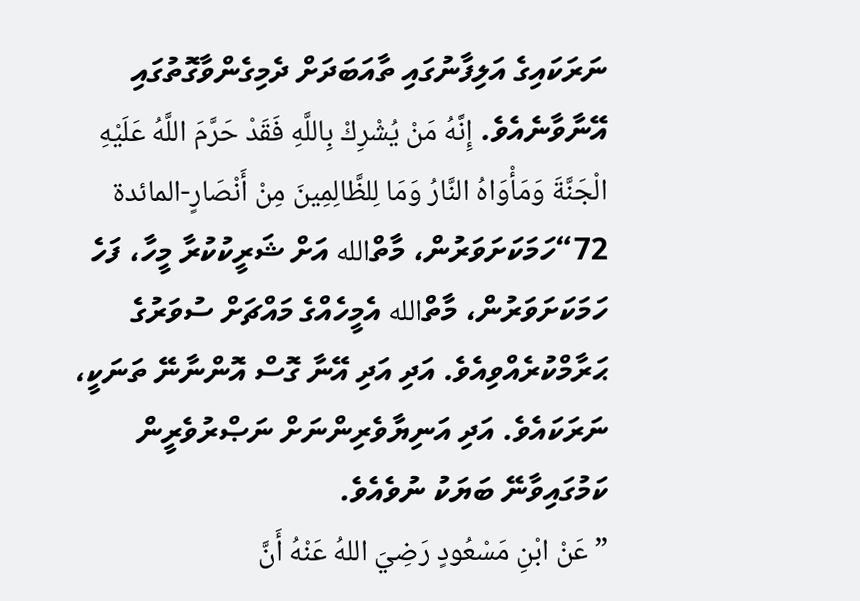ނަރަކައިގެ އަލިފާނުގައި ތާއަބަދަށް ދެމިގެންވާގޮތުގައި އޭނާވާނެއެވެ. إِنَّهُ مَنْ يُشْرِكْ بِاللَّهِ فَقَدْ حَرَّمَ اللَّهُ عَلَيْهِ الْجَنَّةَ وَمَأْوَاهُ النَّارُ وَمَا لِلظَّالِمِينَ مِنْ أَنْصَارٍ-المائدة 72“ހަމަކަށަވަރުން، މާތްالله އަށް ޝަރީކުކުރާ މީހާ، ފަހެ ހަމަކަށަވަރުން، މާތްالله އެމީހެއްގެ މައްޗަށް ސުވަރުގެ ޙަރާމްކުރެއްވިއެވެ. އަދި އަދި އޭނާ ގޮސް އޮންނާނޭ ތަނަކީ، ނަރަކައެވެ. އަދި އަނިޔާވެރިންނަށް ނަޞްރުވެރީން ކަމުގައިވާނޭ ބަޔަކު ނުވެއެވެ.
” عَنْ ابْنِ مَسْعُودٍ رَضِيَ اللهُ عَنْهُ أَنَّ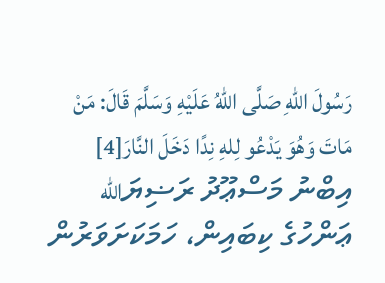رَسُولَ اللهِ صَلَّى اللهُ عَلَيْهِ وَسَلَّمَ قَالَ: مَنْ مَاتَ وَهُوَ يَدْعُو لِلهِ نِدًا دَخَلَ النَّارَ[4] އިބްނު މަސްޢޫދު ރަޟިޔަالله ޢަންހުގެ ކިބައިން، ހަމަކަށަވަރުން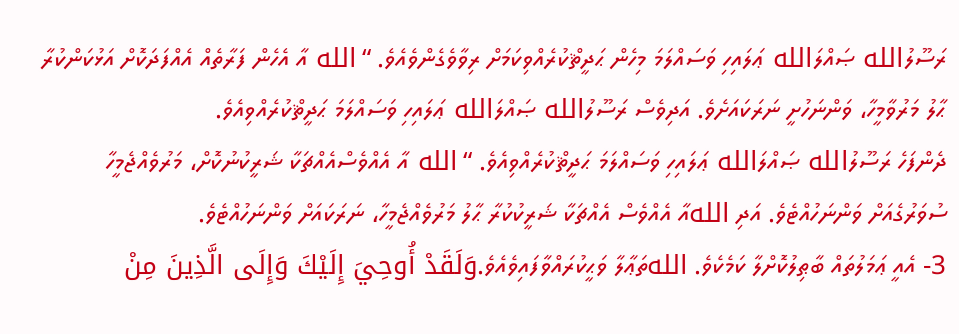ރަސޫލުالله ޞައްލަالله ޢަލައިހި ވަސައްލަމަ މިހެން ޙަދީޘްކުރެއްވިކަމަށް ރިވާވެގެންވެއެވެ. “الله އާ އެހެން ފަރާތެއް އެއްފަދަކޮށް އަޅުކަންކުރާ ޙާލު މަރުވާމީހާ، ވަންނަހުށީ ނަރަކައަށެވެ. އަދިވެސް ރަސޫލުالله ޞައްލަالله ޢަލައިހި ވަސައްލަމަ ޙަދީޘްކުރެއްވިއެވެ.
ދެންފަހެ ރަސޫލުالله ޞައްލަالله ޢަލައިހި ވަސައްލަމަ ޙަދީޘްކުރެއްވިއެވެ. “الله އާ އެއްވެސްއެއްޗަކާ ޝަރީކުނުކޮށް، މަރުވެއްޖެމީހާ ސުވަރުގެއަށް ވަންނަހުއްޓެވެ. އަދި اللهއާ އެއްވެސް އެއްޗަކާ ޝަރީކުކުރާ ޙާލު މަރުވެއްޖެމީހާ، ނަރަކައަށް ވަންނަހުއްޓެވެ.
3- އެއީ ޢަމަލުތައް ބާޠިލުކޮށްލާ ކަމެކެވެ. اللهތަޢާލާ ވަޙީކުރައްވާފައިވެއެވެ.وَلَقَدْ أُوحِيَ إِلَيْكَ وَإِلَى الَّذِينَ مِنْ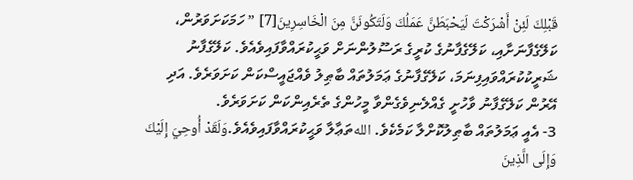قَبْلِكَ لَئِنْ أَشْرَكْتَ لَيَحْبَطَنَّ عَمَلُكَ وَلَتَكُونَنَّ مِنَ الْخَاسِرِينَ[7] ” ހަމަކަށަވަރުން، ކަލޭގެފާނަށާއި، ކަލޭގެފާނުގެ ކުރީގެ ރަސޫލުންނަށް ވަޙީކުރައްވާފައިވެއެވެ. ކަލޭގެފާނު ޝަރީކުކުރައްވައިފިނަމަ، ކަލޭގެފާނުގެ ޢަމަލުތައް ބާޠިލު ވެއްޖައީސްކަން ކަށަވަރެވެ. އަދި އޭރުން ކަލޭގެފާނު ވާހުށީ ގެއްލެނިވެގެންވާ މީހުންގެ ތެރެއިންކަން ކަށަވަރެވެ.
3- އެއީ ޢަމަލުތައް ބާޠިލުކޮށްލާ ކަމެކެވެ. اللهތަޢާލާ ވަޙީކުރައްވާފައިވެއެވެ.وَلَقَدْ أُوحِيَ إِلَيْكَ وَإِلَى الَّذِينَ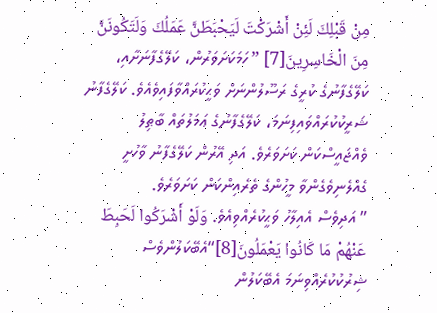مِنْ قَبْلِكَ لَئِنْ أَشْرَكْتَ لَيَحْبَطَنَّ عَمَلُكَ وَلَتَكُونَنَّ مِنَ الْخَاسِرِينَ[7] ” ހަމަކަށަވަރުން، ކަލޭގެފާނަށާއި، ކަލޭގެފާނުގެ ކުރީގެ ރަސޫލުންނަށް ވަޙީކުރައްވާފައިވެއެވެ. ކަލޭގެފާނު ޝަރީކުކުރައްވައިފިނަމަ، ކަލޭގެފާނުގެ ޢަމަލުތައް ބާޠިލު ވެއްޖައީސްކަން ކަށަވަރެވެ. އަދި އޭރުން ކަލޭގެފާނު ވާހުށީ ގެއްލެނިވެގެންވާ މީހުންގެ ތެރެއިންކަން ކަށަވަރެވެ.
” އަދިވެސް އެއިލާހު ވަޙީކުރެއްވިއެވެ. وَلَوْ أَشْرَكُوا لَحَبِطَ عَنْهُمْ مَا كَانُوا يَعْمَلُونَ[8]“އެބޭކަލުންވެސް ޝިރުކުކުރެއްވިނަމަ އެބޭކަލުން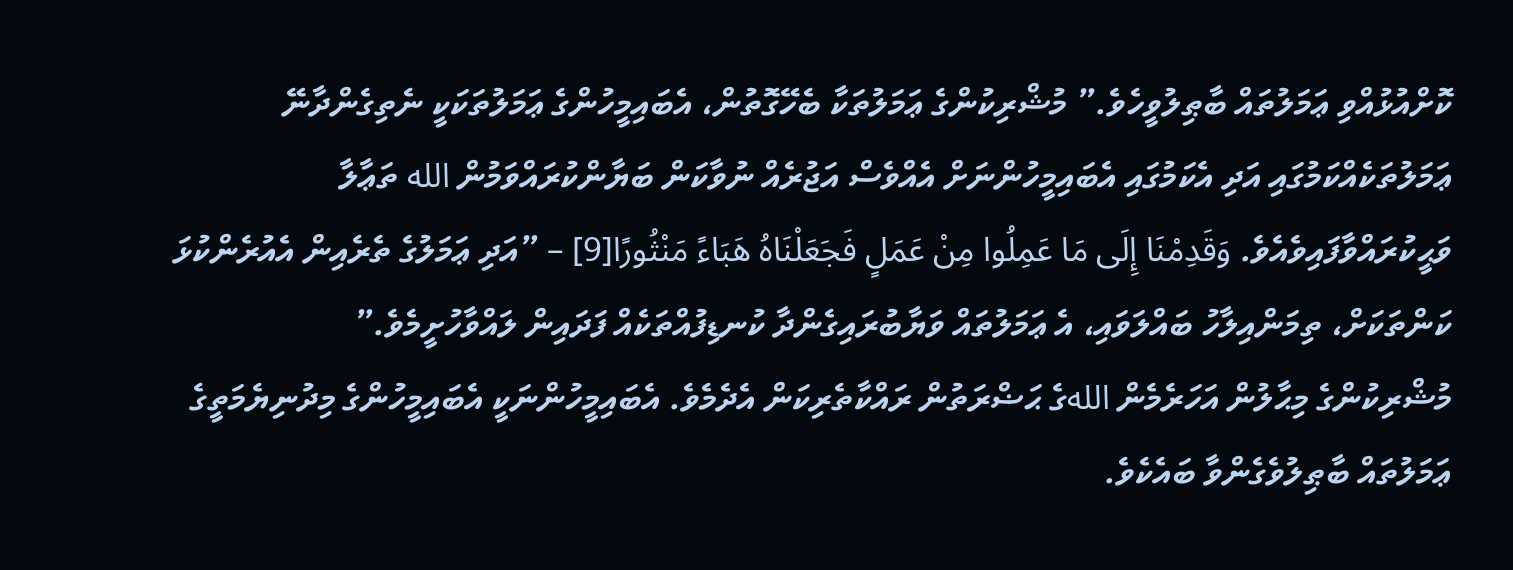ކޮށްއުޅުއްވި ޢަމަލުތައް ބާޠިލުވީހެވެ.” މުޝްރިކުންގެ ޢަމަލުތަކާ ބެހޭގޮތުން، އެބައިމީހުންގެ ޢަމަލުތަކަކީ ނެތިގެންދާނޭ ޢަމަލުތަކެއްކަމުގައި އަދި އެކަމުގައި އެބައިމީހުންނަށް އެއްވެސް އަޖުރެއް ނުވާކަން ބަޔާންކުރައްވަމުން الله ތަޢާލާ ވަޙީކުރައްވާފައިވެއެވެ. وَقَدِمْنَا إِلَى مَا عَمِلُوا مِنْ عَمَلٍ فَجَعَلْنَاهُ هَبَاءً مَنْثُورًا[9] – ”އަދި ޢަމަލުގެ ތެރެއިން އެއުރެންކުޅަ ކަންތަކަށް، ތިމަންއިލާހު ބައްލަވައި، އެ ޢަމަލުތައް ވަޔާބުރައިގެންދާ ކުނޑިފުއްތަކެއް ފަދައިން ލައްވާހުށީމެވެ.”
މުޝްރިކުންގެ މިޙާލުން އަހަރެމެން اللهގެ ޙަޟްރަތުން ރައްކާތެރިކަން އެދެމެވެ. އެބައިމީހުންނަކީ އެބައިމީހުންގެ މިދުނިޔެމަތީގެ ޢަމަލުތައް ބާޠިލުވެގެންވާ ބައެކެވެ.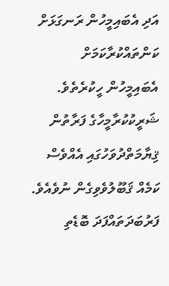އަދި އެބައިމީހުން ރަނގަޅަށް ކަންތައްކުރާކަމަށް އެބައިމީހުން ހީކުރެތެވެ. ޝަރީކުކުރާމީހާގެ ފަރާތުން ޤިޔާމަތްދުވަހުގައި އެއްވެސް ކަމެއް ޤަބޫލުވެވިގެން ނުވެއެވެ. ފަރުބަދަތައްފަދަ ބޮޑެތި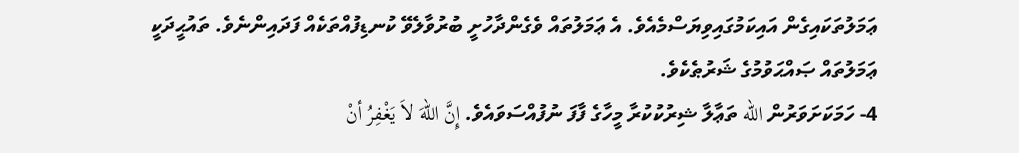ޢަމަލުތަކައިގެން އައިކަމުގައިވިޔަސްމެއެވެ. އެ ޢަމަލުތައް ވެގެންދާހުށީ ބުރުވާލެވޭ ކުނޑިފުއްތަކެއް ފަދައިންނެވެ. ތައުޙީދަކީ ޢަމަލުތައް ޞައްޙަވުމުގެ ޝަރުޠެކެވެ.
4- ހަމަކަށަވަރުން الله ތަޢާލާ ޝިރުކުކުރާ މީހާގެ ފާފަ ނުފުއްސަވައެވެ. إِنَّ اللهَ لاَ يَغْفِرُ أنْ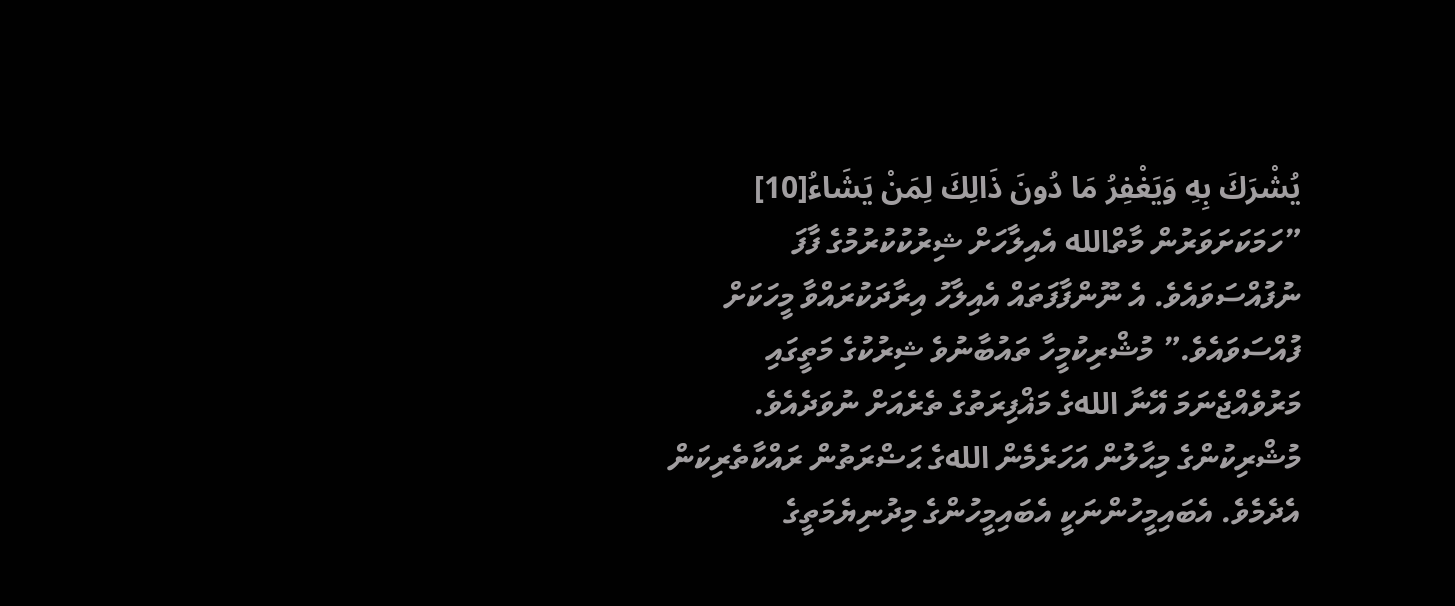يُشْرَكَ بِهِ وَيَغْفِرُ مَا دُونَ ذَالِكَ لِمَنْ يَشَاءُ[10] ”ހަމަކަށަވަރުން މާތްالله އެއިލާހަށް ޝިރުކުކުރުމުގެ ފާފަ ނުފުއްސަވައެވެ. އެ ނޫންފާފަތައް އެއިލާހު އިރާދަކުރައްވާ މީހަކަށް ފުއްސަވައެވެ.” މުޝްރިކުމީހާ ތައުބާނުވެ ޝިރުކުގެ މަތީގައި މަރުވެއްޖެނަމަ އޭނާ اللهގެ މަޣްފިރަތުގެ ތެރެއަށް ނުވަދެއެވެ.
މުޝްރިކުންގެ މިޙާލުން އަހަރެމެން اللهގެ ޙަޟްރަތުން ރައްކާތެރިކަން އެދެމެވެ. އެބައިމީހުންނަކީ އެބައިމީހުންގެ މިދުނިޔެމަތީގެ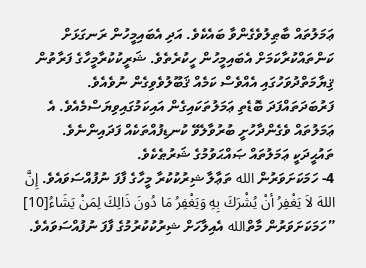ޢަމަލުތައް ބާޠިލުވެގެންވާ ބައެކެވެ. އަދި އެބައިމީހުން ރަނގަޅަށް ކަންތައްކުރާކަމަށް އެބައިމީހުން ހީކުރެތެވެ. ޝަރީކުކުރާމީހާގެ ފަރާތުން ޤިޔާމަތްދުވަހުގައި އެއްވެސް ކަމެއް ޤަބޫލުވެވިގެން ނުވެއެވެ. ފަރުބަދަތައްފަދަ ބޮޑެތި ޢަމަލުތަކައިގެން އައިކަމުގައިވިޔަސްމެއެވެ. އެ ޢަމަލުތައް ވެގެންދާހުށީ ބުރުވާލެވޭ ކުނޑިފުއްތަކެއް ފަދައިންނެވެ. ތައުޙީދަކީ ޢަމަލުތައް ޞައްޙަވުމުގެ ޝަރުޠެކެވެ.
4- ހަމަކަށަވަރުން الله ތަޢާލާ ޝިރުކުކުރާ މީހާގެ ފާފަ ނުފުއްސަވައެވެ. إِنَّ اللهَ لاَ يَغْفِرُ أنْ يُشْرَكَ بِهِ وَيَغْفِرُ مَا دُونَ ذَالِكَ لِمَنْ يَشَاءُ[10] ”ހަމަކަށަވަރުން މާތްالله އެއިލާހަށް ޝިރުކުކުރުމުގެ ފާފަ ނުފުއްސަވައެވެ.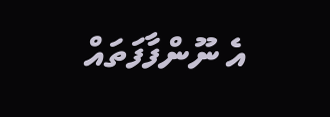އެ ނޫންފާފަތައް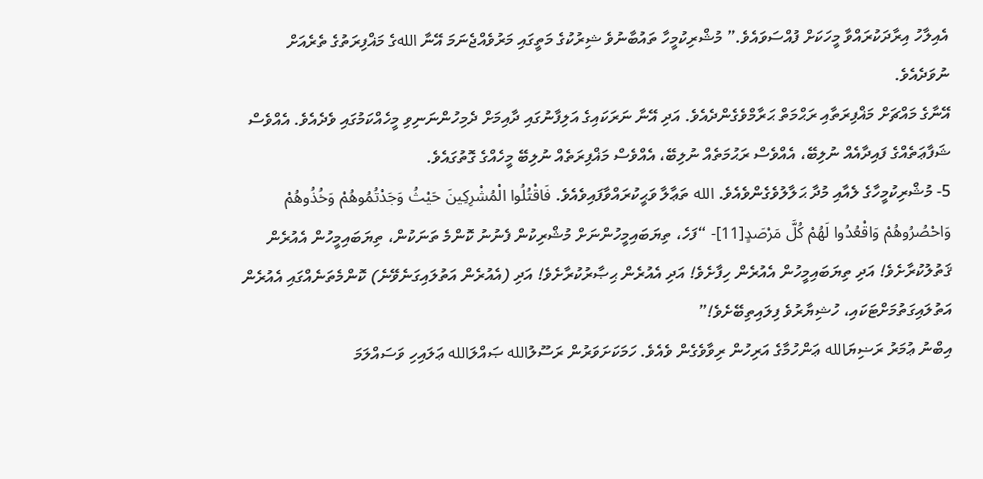އެއިލާހު އިރާދަކުރައްވާ މީހަކަށް ފުއްސަވައެވެ.” މުޝްރިކުމީހާ ތައުބާނުވެ ޝިރުކުގެ މަތީގައި މަރުވެއްޖެނަމަ އޭނާ اللهގެ މަޣްފިރަތުގެ ތެރެއަށް ނުވަދެއެވެ.
އޭނާގެ މައްޗަށް މަޣްފިރަތާއި ރަޙްމަތް ޙަރާމްވެގެންދެއެވެ. އަދި އޭނާ ނަރަކައިގެ އަލިފާނުގައި ދާއިމަށް ދެމިހުންނަނިވި މީހެއްކަމުގައި ވެދެއެވެ. އެއްވެސް ޝަފާޢަތެއްގެ ފައިދާއެއް ނުލިބޭ، އެއްވެސް ރަޙުމަތެއް ނުލިބޭ، އެއްވެސް މަޣްފިރަތެއް ނުލިބޭ މީހެއްގެ ގޮތުގައެވެ.
5- މުޝްރިކުމީހާގެ ލެއާއި މުދާ ޙަލާލުވެގެންވެއެވެ. الله ތަޢާލާ ވަޙީކުރައްވާފައިވެއެވެ. فَاقْتُلُوا الْمُشْرِكِينَ حَيْثُ وَجَدْتُمُوهُمْ وَخُذُوهُمْ وَاحْصُرُوهُمْ وَاقْعُدُوا لَهُمْ كُلَّ مَرْصَدٍ[11]- “ފަހެ، ތިޔަބައިމީހުންނަށް މުޝްރިކުން ފެނުނު ކޮންމެ ތަނަކުން، ތިޔަބައިމީހުން އެއުރެން ޤަތުލުކުރާށެވެ! އަދި ތިޔަބައިމީހުން އެއުރެން ހިފާށެވެ! އަދި އެއުރެން ޙިޞާރުކުރާށެވެ! އަދި (އެއުރެން އަތުލައިގަނެވޭނެ) ކޮންމެތަނެއްގައި އެއުރެން އަތުލައިގަތުމަށްޓަކައި، ހުޝިޔާރުވެ ފިލައިތިބޭށެވެ!”
އިބްނު ޢުމަރު ރަޟިޔަالله ޢަންހުމާގެ އަރިހުން ރިވާވެގެން ވެއެވެ. ހަމަކަށަވަރުން ރަސޫލުالله ޞައްލަالله ޢަލައިހި ވަސައްލަމަ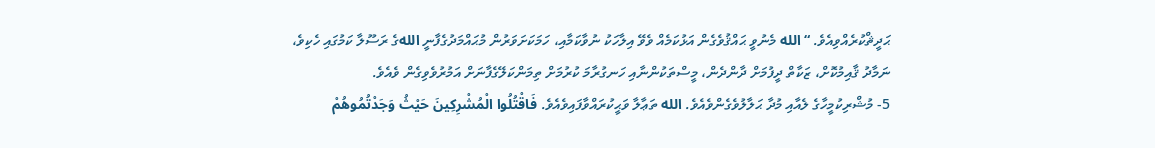ޙަދީޘްކުރެއްވިއެވެ. “الله މެނުވީ ޙައްޤުވެގެން އަޅުކަމެއް ވެވޭ އިލާހަކު ނުވާކަމާއި، ހަމަކަށަވަރުން މުޙައްމަދުގެފާނީ اللهގެ ރަސޫލާ ކަމުގައި ހެކިވެ، ނަމާދު ޤާއިމުކޮށް، ޒަކާތް ދީފުމަށް ދާންދެން، މީސްތަކުންނާއި ހަނގުރާމަ ކުރުމަށް ތިމަންކަލޭގެފާނަށް އަމުރުވެވިގެން ވެއެވެ.
5- މުޝްރިކުމީހާގެ ލެއާއި މުދާ ޙަލާލުވެގެންވެއެވެ. الله ތަޢާލާ ވަޙީކުރައްވާފައިވެއެވެ. فَاقْتُلُوا الْمُشْرِكِينَ حَيْثُ وَجَدْتُمُوهُمْ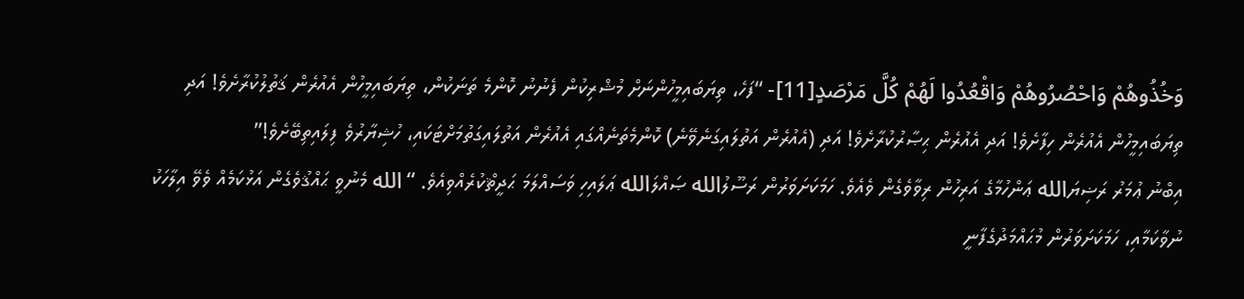وَخُذُوهُمْ وَاحْصُرُوهُمْ وَاقْعُدُوا لَهُمْ كُلَّ مَرْصَدٍ[11]- “ފަހެ، ތިޔަބައިމީހުންނަށް މުޝްރިކުން ފެނުނު ކޮންމެ ތަނަކުން، ތިޔަބައިމީހުން އެއުރެން ޤަތުލުކުރާށެވެ! އަދި ތިޔަބައިމީހުން އެއުރެން ހިފާށެވެ! އަދި އެއުރެން ޙިޞާރުކުރާށެވެ! އަދި (އެއުރެން އަތުލައިގަނެވޭނެ) ކޮންމެތަނެއްގައި އެއުރެން އަތުލައިގަތުމަށްޓަކައި، ހުޝިޔާރުވެ ފިލައިތިބޭށެވެ!”
އިބްނު ޢުމަރު ރަޟިޔަالله ޢަންހުމާގެ އަރިހުން ރިވާވެގެން ވެއެވެ. ހަމަކަށަވަރުން ރަސޫލުالله ޞައްލަالله ޢަލައިހި ވަސައްލަމަ ޙަދީޘްކުރެއްވިއެވެ. “الله މެނުވީ ޙައްޤުވެގެން އަޅުކަމެއް ވެވޭ އިލާހަކު ނުވާކަމާއި، ހަމަކަށަވަރުން މުޙައްމަދުގެފާނީ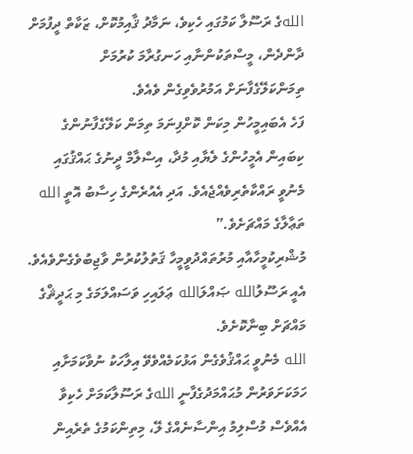اللهގެ ރަސޫލާ ކަމުގައި ހެކިވެ، ނަމާދު ޤާއިމުކޮށް، ޒަކާތް ދީފުމަށް ދާންދެން، މީސްތަކުންނާއި ހަނގުރާމަ ކުރުމަށް ތިމަންކަލޭގެފާނަށް އަމުރުވެވިގެން ވެއެވެ.
ފަހެ އެބައިމީހުން މިކަން ކޮށްފިނަމަ ތިމަން ކަލޭގެފާނުންގެ ކިބައިން އެމީހުންގެ ލެޔާއި މުދާ، އިސްލާމް ދީނުގެ ޙައްޤުގައި މެނުވީ ރައްކާތެރިވެއްޖެއެވެ. އަދި އެއުރެންގެ ހިސާބު އޮތީ الله ތަޢާލާގެ މައްޗަށެވެ.”
މުޝްރިކުމީހާއާއި މުރުތައްދުވީމީހާ ޤަތުލުކުރުން ވާޖިބުވެގެންވެއެވެ. އެއީ ރަސޫލުالله ޞައްލަالله ޢަލައިހި ވަސައްލަމަގެ މި ޙަދީޘްގެ މައްޗަށް ބިނާކޮށެވެ.
الله މެނުވީ ޙައްޤުވެގެން އަޅުކަމެއްވެވޭ އިލާހަކު ނުވާކަމަށާއި ހަމަކަށަވަރުން މުޙައްމަދުގެފާނީ اللهގެ ރަސޫލާކަމަށް ހެކިވާ އެއްވެސް މުސްލިމު އިންސާނެއްގެ ލޭ، މިތިންކަމުގެ ތެރެއިން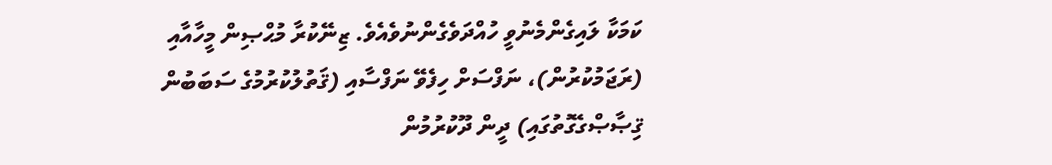ކަމަކާ ލައިގެންމެނުވީ ހުއްދަވެގެންނުވެއެވެ. ޒިނޭކުރާ މުޙްޞިން މީހާއާއި (ރަޖަމުކުރުން)، ނަފްސަށް ހިފެވޭ ނަފްސާއި (ޤަތުލުކުރުމުގެ ސަބަބުން ޤިޞާޞްގެގޮތުގައި) ދީން ދޫކުރުމުން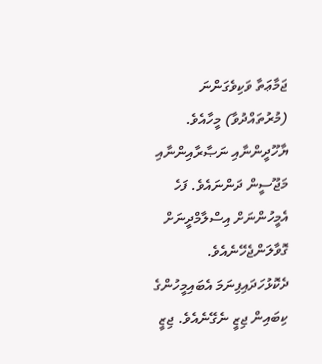ޖަމާޢަތާ ވަކިވެގަންނަ (މުރުތައްދުވާ) މީހާއެވެ.
ޔާހޫދީންނާއި ނަޞާރާއިންނާއި މަޖޫސީން ދަންނައެވެ. ފަހެ އެމީހުންނަށް އިސްލާމްދީނަށް ގޮވާލަންޖެހޭނެއެވެ. ދެކޮޅުހަދައިފިނަމަ އެބައިމީހުންގެ ކިބައިން ޖިޒީ ނެގޭނެއެވެ. ޖިޒީ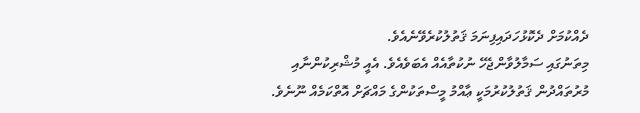ދެއްކުމަށް ދެކޮޅުހަދައިފިނަމަ ޤަތުލުކުރެވޭނެއެވެ.
މިތަނުގައި ސަމާލުވާންޖެހޭ ނުކުތާއެއް އެބަވެއެވެ. އެއީ މުޝްރިކުންނާއި މުރުތައްދުން ޤަތުލުކުރުމަކީ ޢާއްމު މީސްތަކުންގެ މައްޗަށް އޮތްކަމެއް ނޫނެވެ.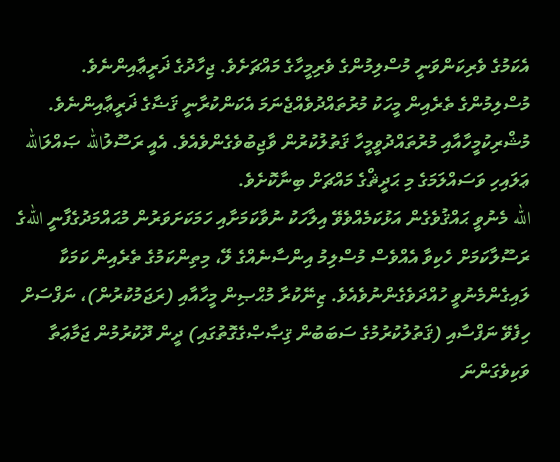އެކަމުގެ ވެރިކަންވަނީ މުސްލިމުންގެ ވެރިމީހާގެ މައްޗަށެވެ. ޖިހާދުގެ ޛަރީޢާއިންނެވެ. މުސްލިމުންގެ ތެރެއިން މީހަކު މުރުތައްދުވެއްޖެނަމަ އެކަންކުރާނީ ޤަޟާގެ ޛަރީޢާއިންނެވެ.
މުޝްރިކުމީހާއާއި މުރުތައްދުވީމީހާ ޤަތުލުކުރުން ވާޖިބުވެގެންވެއެވެ. އެއީ ރަސޫލުالله ޞައްލަالله ޢަލައިހި ވަސައްލަމަގެ މި ޙަދީޘްގެ މައްޗަށް ބިނާކޮށެވެ.
الله މެނުވީ ޙައްޤުވެގެން އަޅުކަމެއްވެވޭ އިލާހަކު ނުވާކަމަށާއި ހަމަކަށަވަރުން މުޙައްމަދުގެފާނީ اللهގެ ރަސޫލާކަމަށް ހެކިވާ އެއްވެސް މުސްލިމު އިންސާނެއްގެ ލޭ، މިތިންކަމުގެ ތެރެއިން ކަމަކާ ލައިގެންމެނުވީ ހުއްދަވެގެންނުވެއެވެ. ޒިނޭކުރާ މުޙްޞިން މީހާއާއި (ރަޖަމުކުރުން)، ނަފްސަށް ހިފެވޭ ނަފްސާއި (ޤަތުލުކުރުމުގެ ސަބަބުން ޤިޞާޞްގެގޮތުގައި) ދީން ދޫކުރުމުން ޖަމާޢަތާ ވަކިވެގަންނަ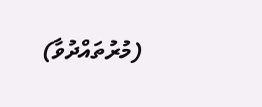(މުރުތައްދުވާ)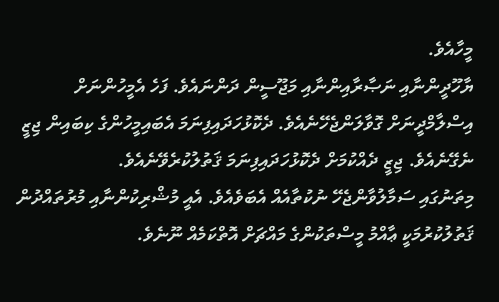މީހާއެވެ.
ޔާހޫދީންނާއި ނަޞާރާއިންނާއި މަޖޫސީން ދަންނައެވެ. ފަހެ އެމީހުންނަށް އިސްލާމްދީނަށް ގޮވާލަންޖެހޭނެއެވެ. ދެކޮޅުހަދައިފިނަމަ އެބައިމީހުންގެ ކިބައިން ޖިޒީ ނެގޭނެއެވެ. ޖިޒީ ދެއްކުމަށް ދެކޮޅުހަދައިފިނަމަ ޤަތުލުކުރެވޭނެއެވެ.
މިތަނުގައި ސަމާލުވާންޖެހޭ ނުކުތާއެއް އެބަވެއެވެ. އެއީ މުޝްރިކުންނާއި މުރުތައްދުން ޤަތުލުކުރުމަކީ ޢާއްމު މީސްތަކުންގެ މައްޗަށް އޮތްކަމެއް ނޫނެވެ.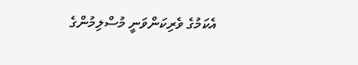އެކަމުގެ ވެރިކަންވަނީ މުސްލިމުންގެ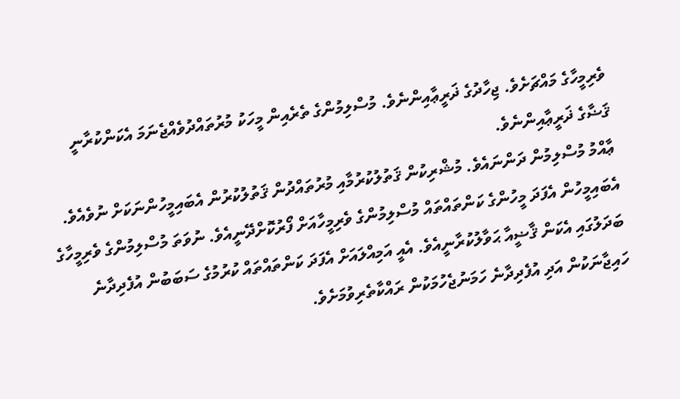ވެރިމީހާގެ މައްޗަށެވެ. ޖިހާދުގެ ޛަރީޢާއިންނެވެ. މުސްލިމުންގެ ތެރެއިން މީހަކު މުރުތައްދުވެއްޖެނަމަ އެކަންކުރާނީ ޤަޟާގެ ޛަރީޢާއިންނެވެ.
ޢާއްމު މުސްލިމުން ދަންނައެވެ. މުޝްރިކުން ޤަތުލުކުރުމާއި މުރުތައްދުން ޤަތުލުކުރުން އެބައިމީހުންނަކަށް ނުވެއެވެ. އެބައިމީހުން އެފަދަ މީހުންގެ ކަންތައްތައް މުސްލިމުންގެ ވެރިމީހާއަށް ފޯރުކޮށްދޭނީއެވެ. ނުވަތަ މުސްލިމުންގެ ވެރިމީހާގެ ބަދަލުގައި އެކަން ޤާޟީއާ ޙަވާލުކުރާނީއެވެ. އެއީ އަމިއްލައަށް އެފަދަ ކަންތައްތައް ކުރުމުގެ ސަބަބުން އުފެދިދާނެ ހައިޖާނަކުން އަދި އުފެދިދާނެ ހަމަނުޖެހުމަކުން ރައްކާތެރިވުމަށެވެ.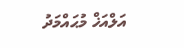އަލްއަޚް މުޙައްމަދު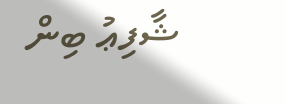ޝާފިޢު ބިން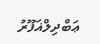ޢަބްދިލްޣަފޫރު